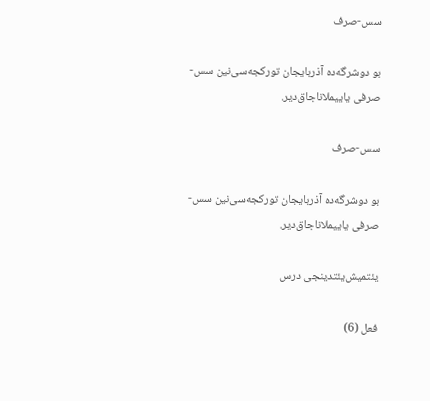سس-صرف

بو دوشرگه‌ده آذربایجان تورکجه‌سی‌نین سس-صرفی یاییملاناجاق‌دیر.

سس-صرف

بو دوشرگه‌ده آذربایجان تورکجه‌سی‌نین سس-صرفی یاییملاناجاق‌دیر.

یئتمیش‌یئتدینجی درس

فعل (6)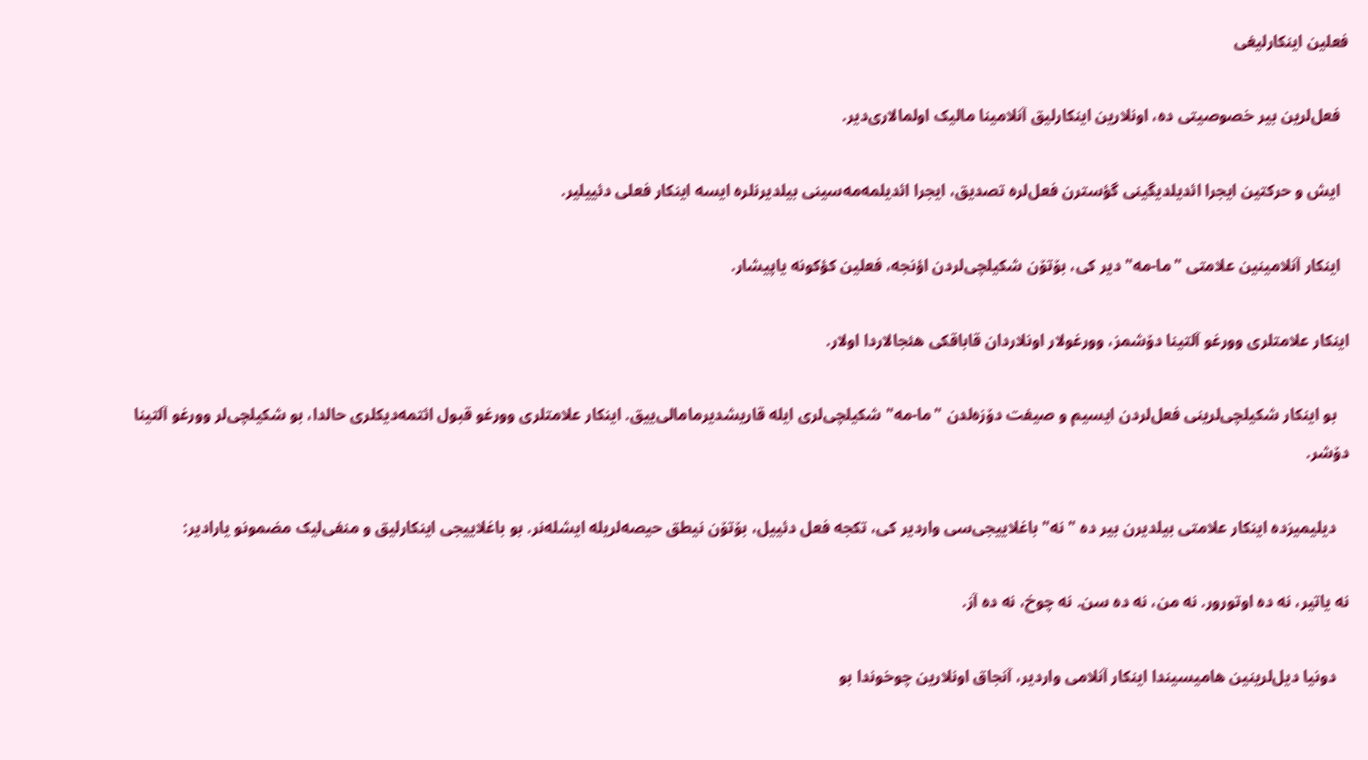فعلین اینکارلیغى

  فعل‌لرین بیر خصوصیتى ده، اونلارین اینکارلیق آنلامینا مالیک اولمالاری‌دیر.

  ایش و حرکتین ایجرا ائدیلدیگینى گؤسترن فعل‌لره تصدیق، ایجرا ائدیلمه‌مه‌سینى بیلدیرنلره ایسه اینکار فعلى دئییلیر.

  اینکار آنلامینین علامتى "ما-مه" دیر کى، بۆتۆن شکیلچی‌لردن اؤنجه، فعلین کؤکونه یاپیشار.

اینکار علامتلرى وورغو آلتینا دۆشمز، وورغولار اونلاردان قاباقکى هئجالاردا اولار.

   بو اینکار شکیلچی‌لرینى فعل‌لردن ایسیم و صیفت دۆزه‌لدن "ما-مه" شکیلچی‌لرى ایله قاریشدیرمامالی‌ییق. اینکار علامتلرى وورغو قبول ائتمه‌دیکلرى حالدا، بو شکیلچی‌لر وورغو آلتینا دۆشر.

   دیلیمیزده اینکار علامتى بیلدیرن بیر ده "نه" باغلاییجی‌سى واردیر کى، تکجه فعل دئییل، بۆتۆن نیطق حیصه‌لریله ایشله‌نر. بو باغلاییجى اینکارلیق و منفی‌لیک مضمونو یارادیر:

نه یاتیر، نه ده اوتورور. نه من، نه ده سن. نه چوخ، نه ده آز.

   دونیا دیل‌لرینین هامیسیندا اینکار آنلامى واردیر، آنجاق اونلارین چوخوندا بو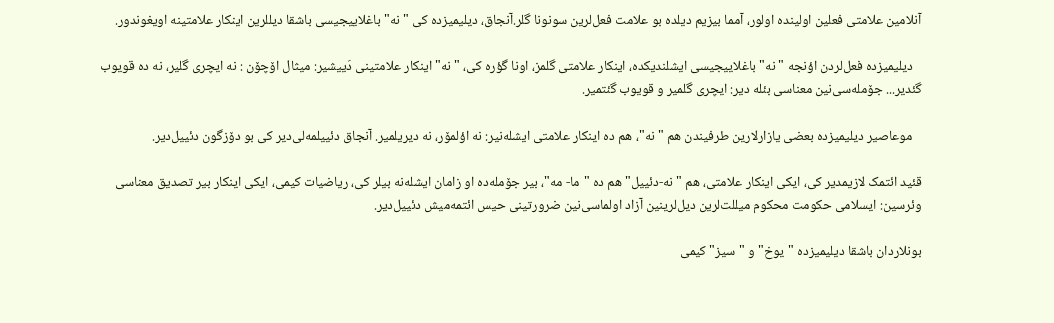آنلامین علامتى فعلین اولینده اولور، آمما بیزیم دیلده بو علامت فعل‌لرین سونونا گلر.آنجاق، دیلیمیزده کى "نه" باغلاییجیسى باشقا دیللرین اینکار علامتینه اویغوندور.

   دیلیمیزده فعل‌لردن اؤنجه "نه" باغلاییجیسى ایشلندیکده، اینکار علامتى گلمز، اونا گؤره کى، "نه" اینکار علامتینى دَییشیر: میثال اۆچۆن : نه ایچرى گلیر، نه ده قویوب گئدیر... جۆمله‌سی‌نین معناسى بئله دیر: ایچرى گلمیر و قویوب گئتمیر.

   موعاصیر دیلیمیزده بعضى یازارلارین طرفیندن هم "نه"، هم ده اینکار علامتى ایشله‌نیر: نه اؤلمۆر، نه دیریلمیر. آنجاق دئییلمه‌لی‌دیر کى بو دۆزگون دئییل‌دیر.

قئید ائتمک لازیمدیر کى، ایکى اینکار علامتى، هم "نه-دئییل" هم ده "ما- مه"، بیر جۆمله‌ده او زامان ایشله‌نه بیلر کى، ریاضیات کیمى، ایکى اینکار بیر تصدیق معناسى وئرسین: ایسلامى حکومت محکوم میللت‌لرین دیل‌لرینین آزاد اولماسی‌نین ضرورتینى حیس ائتمه‌میش دئییل‌دیر.

بونلاردان باشقا دیلیمیزده "یوخ" و "سیز" کیمى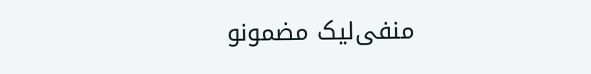منفی‌لیک مضمونو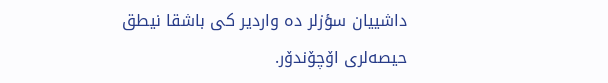داشییان سؤزلر ده واردیر کى باشقا نیطق حیصه‌لرى اۆچۆندۆر.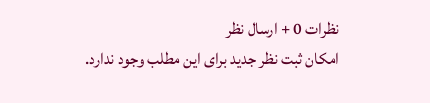نظرات 0 + ارسال نظر
امکان ثبت نظر جدید برای این مطلب وجود ندارد.